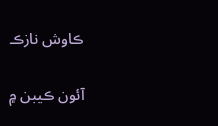ڪاوش نازڪ

آئون ڪيبن ۾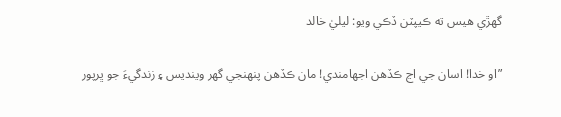گهڙي هيس ته ڪيپٽن ڏڪي ويو: ليليٰ خالد

”او خدا! اسان جي اڃ ڪڏهن اجهامندي! مان ڪڏهن پنهنجي گهر وينديس ۽ زندگيءَ جو ڀرپور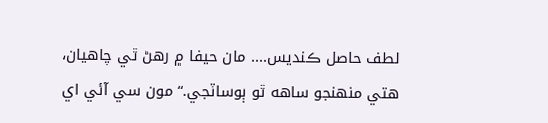لطف حاصل ڪنديس.... مان حيفا ۾ رهڻ ٿي چاهيان، هتي منهنجو ساهه ٿو ٻوساٽجي.“ مون سي آئي اي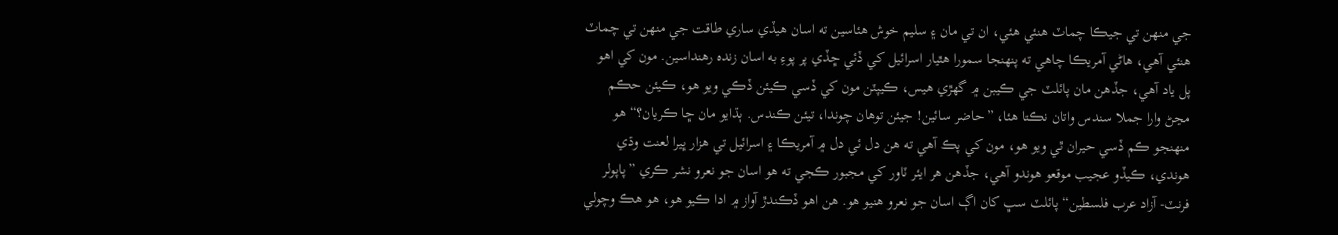جي منهن تي جيڪا چماٽ هنئي هئي، ان تي مان ۽ سليم خوش هئاسين ته اسان هيڏي ساري طاقت جي منهن تي چماٽ هنئي آهي، هاڻي آمريڪا چاهي ته پنهنجا سمورا هٿيار اسرائيل کي ڏئي ڇڏي پر پوءِ به اسان زنده رهنداسين. مون کي اهو پل ياد آهي، جڏهن مان پائلٽ جي ڪيبن ۾ گهڙي هيس، ڪيپٽن مون کي ڏسي ڪيئن ڏڪي ويو هو، ڪيئن حڪم مڃڻ وارا جملا سندس واتان نڪتا هئا، ”حاضر سائين! جيئن توهان چوندا، تيئن ڪندس. ٻڌايو مان ڇا ڪريان؟“ هو منهنجو ڪم ڏسي حيران ٿي ويو هو، مون کي پڪ آهي ته هن دل ئي دل ۾ آمريڪا ۽ اسرائيل تي هزار ڀيرا لعنت وڌي هوندي، ڪيڏو عجيب موقعو هوندو آهي، جڏهن هر ايئر ٽاور کي مجبور ڪجي ته هو اسان جو نعرو نشر ڪري ”پاپولر فرنٽ- آزاد عرب فلسطين“ پائلٽ سڀ کان اڳ اسان جو نعرو هنيو هو. هن اهو ڏڪندڙ آواز ۾ ادا ڪيو هو، هو هڪ وچولي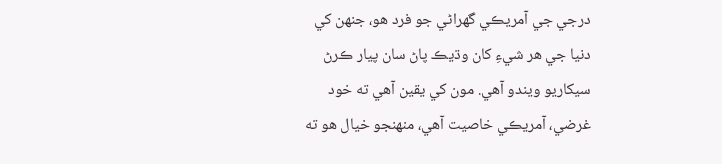درجي جي آمريڪي گهراڻي جو فرد هو، جنهن کي دنيا جي هر شيءِ کان وڌيڪ پاڻ سان پيار ڪرڻ سيکاريو ويندو آهي. مون کي يقين آهي ته خود غرضي، آمريڪي خاصيت آهي، منهنجو خيال هو ته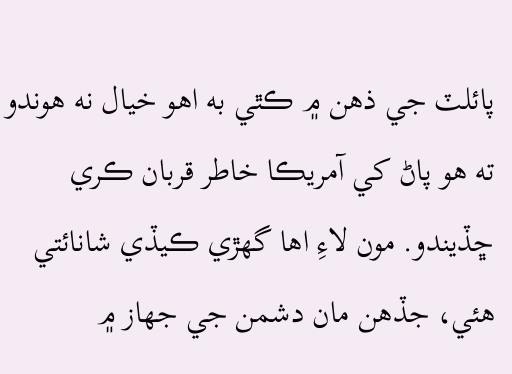پائلٽ جي ذهن ۾ ڪٿي به اهو خيال نه هوندو ته هو پاڻ کي آمريڪا خاطر قربان ڪري ڇڏيندو. مون لاءِ اها گهڙي ڪيڏي شانائتي هئي، جڏهن مان دشمن جي جهاز ۾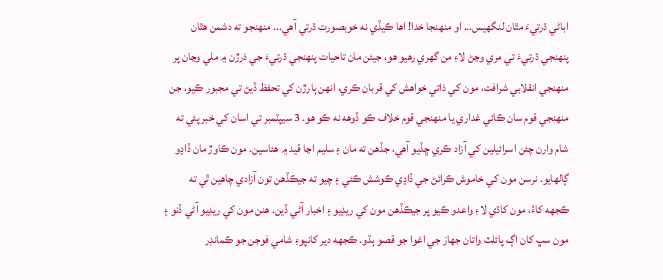اباڻي ڌرتيءَ مٿان لنگهيس... او منهنجا خدا! اها ڪيڏي نه خوبصورت ڌرتي آهي... منهنجو ته دشمن هٿان پنهنجي ڌرتيءَ تي مري وڃڻ لاءِ من گهري رهيو هو، جيئن مان تاحيات پنهنجي ڌرتيءَ جي ذرڙن ۾ ملي وڃان پر منهنجي انقلابي شرافت، مون کي ذاتي خواهش کي قربان ڪري، انهن ٻارڙن کي تحفظ ڏيڻ تي مجبور ڪيو، جن منهنجي قوم سان ڪائي غداري يا منهنجي قوم خلاف ڪو ڏوهه نه ڪو هو. 3 سيپٽمبر تي اسان کي خبر پئي ته شام وارن چئن اسرائيلين کي آزاد ڪري ڇڏيو آهي، جڏهن ته مان ۽ سليم اڃا قيد ۾ هئاسين. مون ڪاوڙ مان ڏاڍو ڳالهايو. نرسن مون کي خاموش ڪرائڻ جي ڏاڍي ڪوشش ڪئي ۽ چيو ته جيڪڏهن تون آزادي چاهين ٿي ته ڪجهه کاءُ، مون کاڌي لاءِ واعدو ڪيو پر جيڪڏهن مون کي ريڊيو ۽ اخبار آڻي ڏين. هنن مون کي ريڊيو آڻي ڏنو ۽ مون سڀ کان اڳ پائلٽ واتان جهاز جي اغوا جو قصو ٻڌو. ڪجهه دير کانپوءِ شامي فوجن جو ڪمانڊر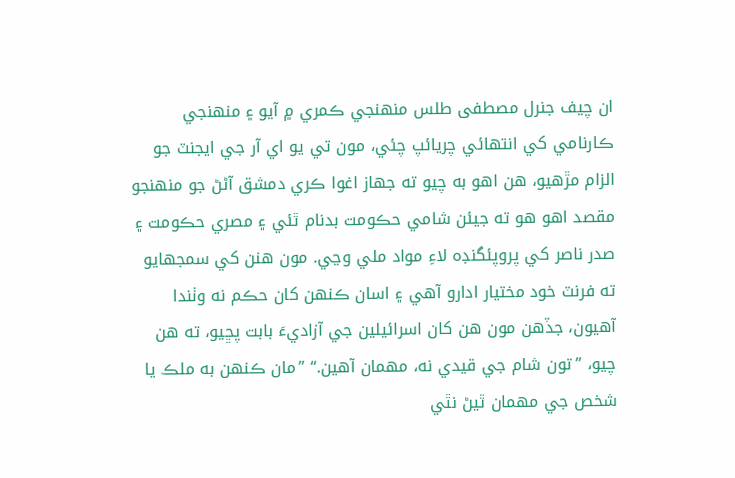ان چيف جنرل مصطفى طلس منهنجي ڪمري ۾ آيو ۽ منهنجي ڪارنامي کي انتهائي چريائپ چئي، مون تي يو اي آر جي ايجنٽ جو الزام مڙهيو، هن اهو به چيو ته جهاز اغوا ڪري دمشق آڻڻ جو منهنجو مقصد اهو هو ته جيئن شامي حڪومت بدنام ٿئي ۽ مصري حڪومت ۽ صدر ناصر کي پروپئگنڊه لاءِ مواد ملي وڃي. مون هنن کي سمجهايو ته فرنٽ خود مختيار ادارو آهي ۽ اسان ڪنهن کان حڪم نه وٺندا آهيون، جڏهن مون هن کان اسرائيلين جي آزاديءَ بابت پڇيو، ته هن چيو، ”تون شام جي قيدي نه، مهمان آهين.“ ”مان ڪنهن به ملڪ يا شخص جي مهمان ٿيڻ نٿي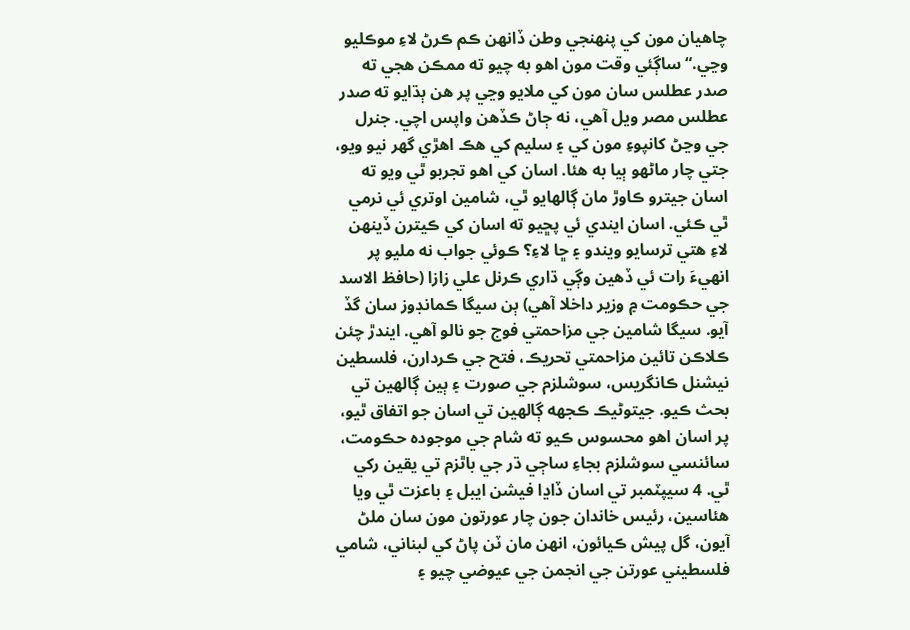چاهيان مون کي پنهنجي وطن ڏانهن ڪم ڪرڻ لاءِ موڪليو وڃي.“ ساڳئي وقت مون اهو به چيو ته ممڪن هجي ته صدر عطلس سان مون کي ملايو وڃي پر هن ٻڌايو ته صدر عطلس مصر ويل آهي، نه ڄاڻ ڪڏهن واپس اچي. جنرل جي وڃڻ کانپوءِ مون کي ۽ سليم کي هڪ اهڙي گهر نيو ويو، جتي چار ماڻهو ٻيا به هئا. اسان کي اهو تجربو ٿي ويو ته اسان جيترو ڪاوڙ مان ڳالهايو ٿي، شامين اوتري ئي نرمي ٿي ڪئي. اسان ايندي ئي پڇيو ته اسان کي ڪيترن ڏينهن لاءِ هتي ترسايو ويندو ۽ ڇا لاءِ؟ ڪوئي جواب نه مليو پر انهيءَ رات ئي ڏهين وڳي ڌاري ڪرنل علي زازا (حافظ الاسد جي حڪومت ۾ وزير داخلا آهي) ٻن سيگا ڪمانڊوز سان گڏ آيو. سيگا شامين جي مزاحمتي فوج جو نالو آهي. ايندڙ چئن ڪلاڪن تائين مزاحمتي تحريڪ، فتح جي ڪردارن، فلسطين نيشنل ڪانگريس، سوشلزم جي صورت ۽ ٻين ڳالهين تي بحث ڪيو. جيتوڻيڪ ڪجهه ڳالهين تي اسان جو اتفاق ٿيو، پر اسان اهو محسوس ڪيو ته شام جي موجوده حڪومت، سائنسي سوشلزم بجاءِ ساڄي ڌر جي باٿزم تي يقين رکي ٿي. 4 سيپٽمبر تي اسان ڏاڍا فيشن ايبل ۽ باعزت ٿي ويا هئاسين، رئيس خاندان جون چار عورتون مون سان ملڻ آيون، گل پيش ڪيائون، انهن مان ٽن پاڻ کي لبناني، شامي فلسطيني عورتن جي انجمن جي عيوضي چيو ۽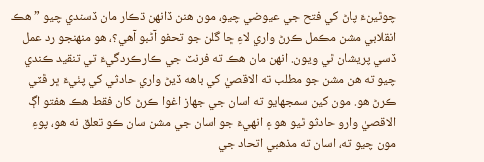چوٿينءَ پاڻ کي فتح جي عيوضي چيو، مون هنن ڏانهن ڌڪار مان ڏسندي چيو ”هڪ انقلابي مشن مڪمل ڪرڻ واري لاءِ ڇا گلن جو تحفو آڻبو آهي؟، هو منهنجو رد عمل ڏسي پريشان ٿي ويون. انهن مان هڪ ته فرنٽ جي ڪارڪردگيءَ تي تنقيد ڪندي چيو ته هن مشن جو مطلب ته الاقصيٰ کي باهه ڏيڻ واري حادثي کي پٺيءَ ڀر ڦٽي ڪرڻ هو. مون کين سمجهايو ته اسان جي جهاز اغوا ڪرڻ کان فقط هڪ هفتو اڳ الاقصيٰ وارو حادثو ٿيو هو ۽ انهيءَ جو اسان جي مشن سان ڪو تعلق نه هو، پوءِ مون چيو ته، اسان ته مذهبي اتحاد جي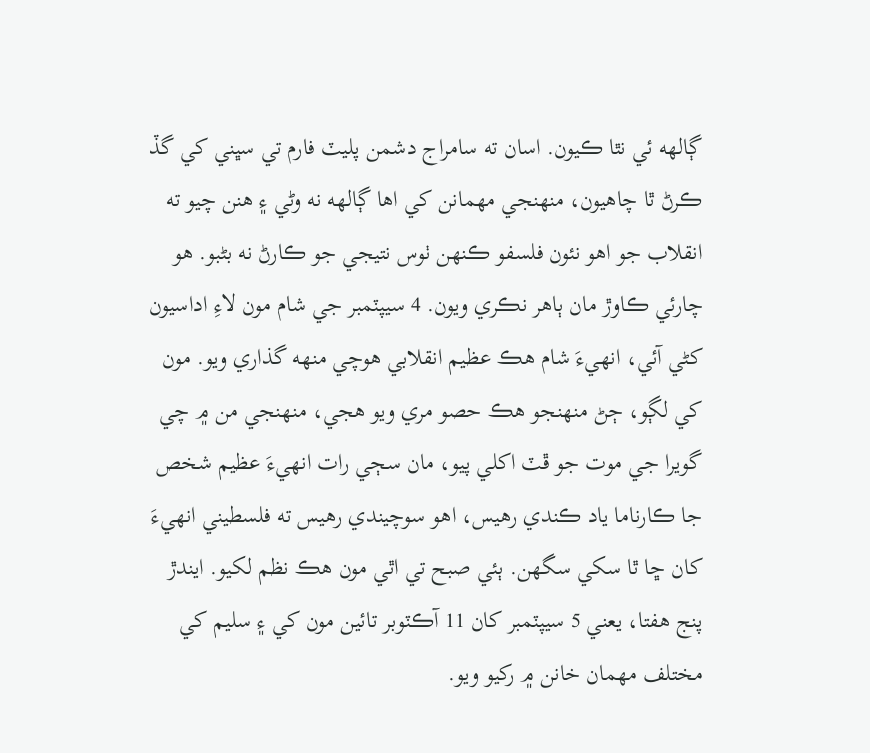ڳالهه ئي نٿا ڪيون. اسان ته سامراج دشمن پليٽ فارم تي سڀني کي گڏ ڪرڻ ٿا چاهيون، منهنجي مهمانن کي اها ڳالهه نه وڻي ۽ هنن چيو ته انقلاب جو اهو نئون فلسفو ڪنهن ٺوس نتيجي جو ڪارڻ نه بڻبو. هو چارئي ڪاوڙ مان ٻاهر نڪري ويون. 4 سيپٽمبر جي شام مون لاءِ اداسيون کڻي آئي، انهيءَ شام هڪ عظيم انقلابي هوچي منهه گذاري ويو. مون کي لڳو، ڄڻ منهنجو هڪ حصو مري ويو هجي، منهنجي من ۾ چي گويرا جي موت جو ڦٽ اکلي پيو، مان سڄي رات انهيءَ عظيم شخص جا ڪارناما ياد ڪندي رهيس، اهو سوچيندي رهيس ته فلسطيني انهيءَ کان ڇا ٿا سکي سگهن. ٻئي صبح تي اٿي مون هڪ نظم لکيو. ايندڙ پنج هفتا، يعني 5 سيپٽمبر کان 11 آڪٽوبر تائين مون کي ۽ سليم کي مختلف مهمان خانن ۾ رکيو ويو.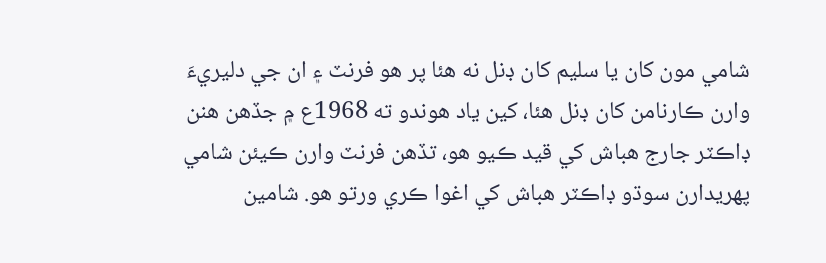شامي مون کان يا سليم کان ڊنل نه هئا پر هو فرنٽ ۽ ان جي دليريءَ وارن ڪارنامن کان ڊنل هئا، کين ياد هوندو ته 1968ع ۾ جڏهن هنن ڊاڪٽر جارج هباش کي قيد ڪيو هو، تڏهن فرنٽ وارن ڪيئن شامي پهريدارن سوڌو ڊاڪٽر هباش کي اغوا ڪري ورتو هو. شامين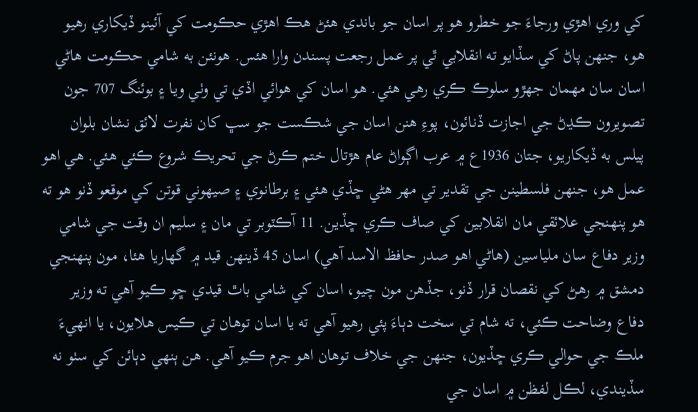کي وري اهڙي ورجاءَ جو خطرو هو پر اسان جو باندي هئڻ هڪ اهڙي حڪومت کي آئينو ڏيکاري رهيو هو، جنهن پاڻ کي سڏايو ته انقلابي ٿي پر عمل رجعت پسندن وارا هئس. هونئن به شامي حڪومت هاڻي اسان سان مهمان جهڙو سلوڪ ڪري رهي هئي. هو اسان کي هوائي اڏي تي وٺي ويا ۽ بوئنگ 707 جون تصويرون ڪڍڻ جي اجازت ڏنائون، پوءِ هنن اسان جي شڪست جو سڀ کان نفرت لائق نشان بلوان پيلس به ڏيکاريو، جتان 1936ع ۾ عرب اڳواڻ عام هڙتال ختم ڪرڻ جي تحريڪ شروع ڪئي هئي. هي اهو عمل هو، جنهن فلسطينن جي تقدير تي مهر هڻي ڇڏي هئي ۽ برطانوي ۽ صيهوني قوتن کي موقعو ڏنو هو ته هو پنهنجي علائقي مان انقلابين کي صاف ڪري ڇڏين. 11 آڪٽوبر تي مان ۽ سليم ان وقت جي شامي وزير دفاع سان ملياسين (هاڻي اهو صدر حافظ الاسد آهي) اسان 45 ڏينهن قيد ۾ گهاريا هئا، مون پنهنجي دمشق ۾ رهڻ کي نقصان قرار ڏنو، جڏهن مون چيو، اسان کي شامي باٿ قيدي ڇو ڪيو آهي ته وزير دفاع وضاحت ڪئي، ته شام تي سخت دٻاءَ پئي رهيو آهي ته يا اسان توهان تي ڪيس هلايون، يا انهيءَ ملڪ جي حوالي ڪري ڇڏيون، جنهن جي خلاف توهان اهو جرم ڪيو آهي. هن ٻنهي دٻائن کي سٺو نه سڏيندي، لڪل لفظن ۾ اسان جي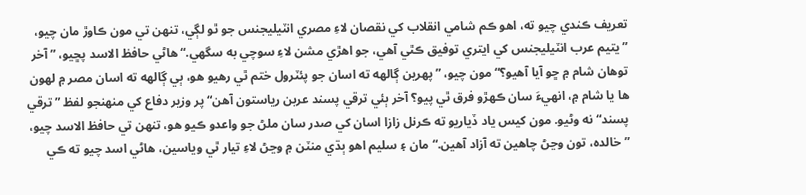تعريف ڪندي چيو ته، اهو ڪم شامي انقلاب کي نقصان لاءِ مصري انٽيليجنس جو ٿو لڳي، تنهن تي مون ڪاوڙ مان چيو، ”يتيم عرب انٽيليجنس کي ايتري توفيق ڪٿي آهي، جو اهڙي مشن لاءِ سوچي به سگهي.“ هاڻي حافظ الاسد پڇيو، ”آخر توهان شام ۾ ڇو آيا آهيو؟“ مون چيو، ”پهرين ڳالهه ته اسان جو پئٽرول ختم ٿي رهيو هو، ٻي ڳالهه ته اسان مصر ۾ لهون ها يا شام ۾، انهيءَ سان ڪهڙو فرق ٿي پيو؟ آخر ٻئي ترقي پسند عربن رياستون آهن“ پر وزير دفاع کي منهنجو لفظ ”ترقي پسند“ نه وڻيو. مون کيس ياد ڏياريو ته ڪرنل زازا اسان کي صدر سان ملڻ جو واعدو ڪيو هو، تنهن تي حافظ الاسد چيو، ”خالده، تون وڃڻ چاهين ته آزاد آهين.“ مان ۽ سليم اهو ٻڌي منٽن ۾ وڃڻ لاءِ تيار ٿي وياسين، هاڻي اسد چيو ته ڪي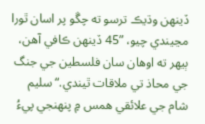ڏينهن وڌيڪ ترسو ته چڱو پر اسان ٿورا مڃيندي چيو، ”45 ڏينهن ڪافي آهن، ٻيهر ته اوهان سان فلسطين جي جنگ جي محاذ تي ملاقات ٿيندي.“ سليم شام جي علائقي همس ۾ پنهنجي پيءُ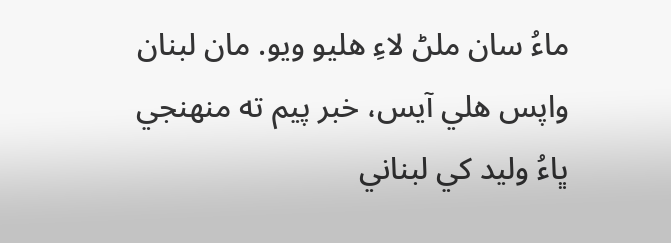ماءُ سان ملڻ لاءِ هليو ويو. مان لبنان واپس هلي آيس، خبر پيم ته منهنجي ڀاءُ وليد کي لبناني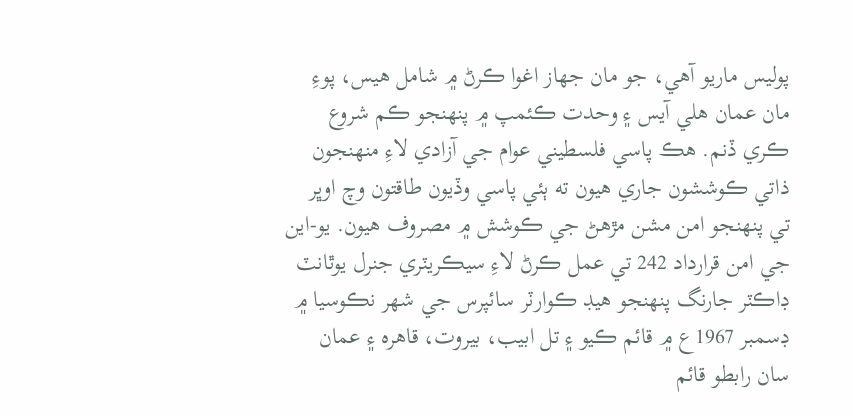پوليس ماريو آهي، جو مان جهاز اغوا ڪرڻ ۾ شامل هيس، پوءِ مان عمان هلي آيس ۽ وحدت ڪئمپ ۾ پنهنجو ڪم شروع ڪري ڏنم. هڪ پاسي فلسطيني عوام جي آزادي لاءِ منهنجون ذاتي ڪوششون جاري هيون ته ٻئي پاسي وڏيون طاقتون وچ اوڀر تي پنهنجو امن مشن مڙهڻ جي ڪوشش ۾ مصروف هيون. يو-اين جي امن قرارداد 242 تي عمل ڪرڻ لاءِ سيڪريٽري جنرل يوٿانٽ ڊاڪٽر جارنگ پنهنجو هيڊ ڪوارٽر سائپرس جي شهر نڪوسيا ۾ ڊسمبر 1967ع ۾ قائم ڪيو ۽ تل ابيب، بيروت، قاهره ۽ عمان سان رابطو قائم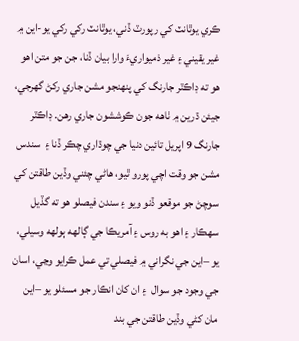ڪري يوٿانٽ کي رپورٽ ڏني، يوٿانٽ رکي رکي يو-اين ۾ غير يقيني ۽ غير ذميواريءَ وارا بيان ڏنا، جن جو متن اهو هو ته ڊاڪٽر جارنگ کي پنهنجو مشن جاري رکڻ گهرجي، جيئن ڌرين ۾ ٺاهه جون ڪوششون جاري رهن. ڊاڪٽر جارنگ 9 اپريل تائين دنيا جي چوڌاري چڪر ڏنا ۽  سندس مشن جو وقت اچي پورو ٿيو، هاڻي چئني وڏين طاقتن کي سوچڻ جو موقعو ڏنو ويو ۽ سندن فيصلو هو ته گڏيل سهڪار ۽ اهو به روس ۽ آمريڪا جي ڳالهه ٻولهه وسيلي، يو –اين جي نگراني ۾ فيصلي تي عمل ڪرايو وڃي، اسان جي وجود جو سوال  ۽ ان کان انڪار جو مسئلو يو –اين مان کڻي وڏين طاقتن جي بند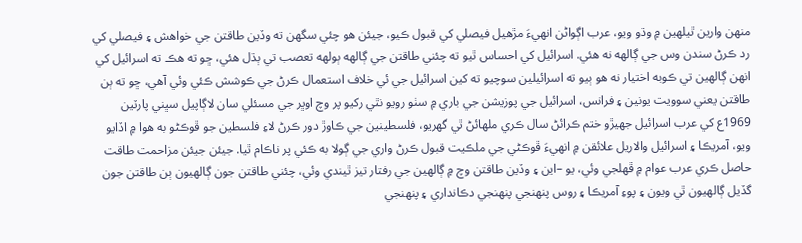منهن وارين ٿيلهين ۾ وڌو ويو، عرب اڳواڻن انهيءَ مڙهيل فيصلي کي قبول ڪيو، جيئن هو چئي سگهن ته وڏين طاقتن جي خواهش ۽ فيصلي کي رد ڪرڻ سندن وس جي ڳالهه نه هئي. اسرائيل کي احساس ٿيو ته چئني طاقتن جي ڳالهه ٻولهه تعصب تي ٻڌل هئي، ڇو ته هڪ ته اسرائيل کي انهن ڳالهين تي ڪوبه اختيار نه هو ٻيو ته اسرائيلين سوچيو ته کين اسرائيل جي ئي خلاف استعمال ڪرڻ جي ڪوشش ڪئي وئي آهي، ڇو ته ٻن طاقتن يعني سوويت يونين ۽ فرانس، اسرائيل جي پوزيشن جي باري ۾ سٺو رويو نٿي رکيو پر وچ اوڀر جي مسئلي سان لاڳاپيل سڀني پارٽين 1969ع کي عرب اسرائيل جهيڙو ختم ڪرائڻ سال ڪري ملهائڻ ٿي گهريو، فلسطينين جي ڪاوڙ دور ڪرڻ لاءِ فلسطين جو ڦوڪڻو به هوا ۾ اڏايو ويو، آمريڪا ۽ اسرائيل والاريل علائقن ۾ انهيءَ ڦوڪڻي جي ملڪيت قبول ڪرڻ واري جي ڳولا به ڪئي پر ناڪام ٿيا. جيئن جيئن مزاحمت طاقت حاصل ڪري عرب عوام ۾ ڦهلجي وئي، يو –اين ۽ وڏين طاقتن وچ ۾ ڳالهين جي رفتار تيز ٿيندي وئي، چئني طاقتن جون ڳالهيون ٻن طاقتن جون گڏيل ڳالهيون ٿي ويون ۽ پوءِ آمريڪا ۽ روس پنهنجي پنهنجي دڪانداري ۽ پنهنجي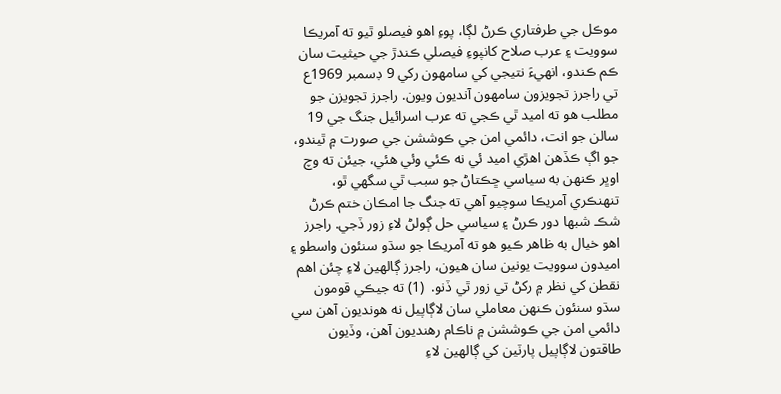موڪل جي طرفتاري ڪرڻ لڳا، پوءِ اهو فيصلو ٿيو ته آمريڪا سوويت ۽ عرب صلاح کانپوءِ فيصلي ڪندڙ جي حيثيت سان ڪم ڪندو، انهيءَ نتيجي کي سامهون رکي 9 ڊسمبر 1969ع تي راجرز تجويزون سامهون آنديون ويون. راجرز تجويزن جو مطلب هو ته اميد ٿي ڪجي ته عرب اسرائيل جنگ جي 19 سالن جو انت، دائمي امن جي ڪوششن جي صورت ۾ ٿيندو، جو اڳ ڪڏهن اهڙي اميد ئي نه ڪئي وئي هئي، جيئن ته وچ اوڀر ڪنهن به سياسي ڇڪتاڻ جو سبب ٿي سگهي ٿو، تنهنڪري آمريڪا سوچيو آهي ته جنگ جا امڪان ختم ڪرڻ شڪ شبها دور ڪرڻ ۽ سياسي حل ڳولڻ لاءِ زور ڏجي. راجرز اهو خيال به ظاهر ڪيو هو ته آمريڪا جو سڌو سنئون واسطو ۽ اميدون سوويت يونين سان هيون، راجرز ڳالهين لاءِ چئن اهم نقطن کي نظر ۾ رکڻ تي زور ٿي ڏنو.  (1) ته جيڪي قومون سڌو سنئون ڪنهن معاملي سان لاڳاپيل نه هونديون آهن سي دائمي امن جي ڪوششن ۾ ناڪام رهنديون آهن، وڏيون طاقتون لاڳاپيل پارٽين کي ڳالهين لاءِ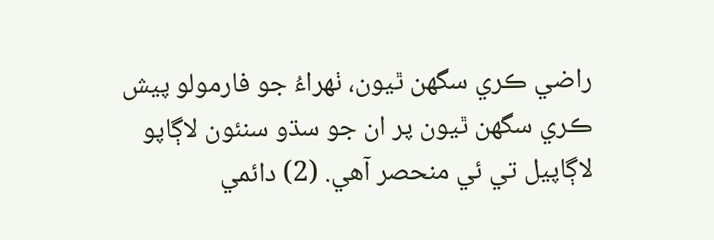راضي ڪري سگهن ٿيون، ٺهراءُ جو فارمولو پيش ڪري سگهن ٿيون پر ان جو سڌو سنئون لاڳاپو لاڳاپيل تي ئي منحصر آهي. (2) دائمي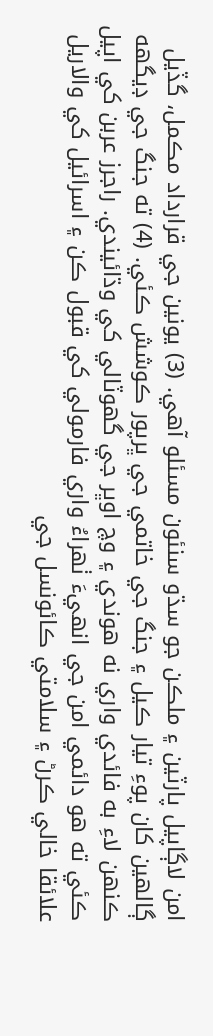امن لاڳاپيل پارٽين ۽ ملڪن جو سڌو سنئون مسئلو آهي. (3) يونين جي قرارداد مڪمل، گڏيل ڳالهين کان پوءِ تيار ڪيل ۽ جنگ جي خاتمي جي ڀرپور ڪوشش ڪئي. (4) ته جنگ جي ڊيگهه ڪنهن لاءِ به فائدي واري نه هوندي ۽ وچ اوڀر جي گهوٽالي کي وڌائيندي. راجرز عربن کي اپيل ڪئي ته هو دائمي امن جي انهيءَ ٺهراءُ واري فارمولي کي قبول ڪن ۽ اسرائيل کي والاريل علائقا خالي ڪرڻ ۽ سلامتي ڪائونسل جي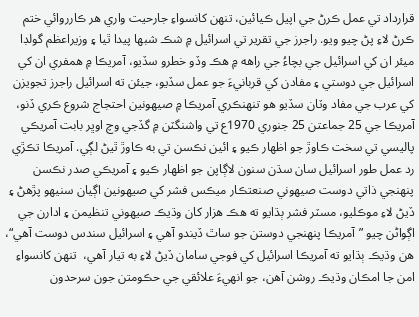قرارداد تي عمل ڪرڻ جي اپيل ڪيائين، تنهن کانسواءِ جارحيت واري هر ڪارروائي ختم ڪرڻ لاءِ پڻ چيو ويو. راجرز جي تقرير تي اسرائيل ۾ شڪ شبها پيدا ٿيا ۽ وزيراعظم گولڊا ميئر ان کي اسرائيل جي بچاءُ جي راهه ۾ هڪ وڏو خطرو سڏيو، آمريڪا ۾ همفري ان کي اسرائيل جي دوستي ۽ مفادن کي قربانيءَ جو عمل سڏيو، جيئن ته اسرائيل راجرز تجويزن کي عرب جي مفاد وٽان سڏيو هو تنهنڪري آمريڪا ۾ صيهونين احتجاج شروع ڪري ڏنو، آمريڪا جي 25 جماعتن 25 جنوري 1970ع تي واشنگٽن ۾ گڏجي وچ اوڀر بابت آمريڪي پاليسي تي سخت ڪاوڙ جو اظهار ڪيو ۽ ائين نڪسن تي به ڪاوڙ ٿيڻ لڳي. آمريڪا تڪڙي رد عمل طور اسرائيل سان سڌن سنون لاڳاپن جو اظهار ڪيو ۽ آمريڪي صدر نڪسن پنهنجي ذاتي دوست صيهوني صنعتڪار ميڪس فشر کي صيهونين اڳيان سنيهو پڙهڻ ۽ ڏيڻ لاءِ موڪليو، مسٽر فشر ٻڌايو ته هڪ هزار کان وڌيڪ صيهوني تنظيمن ۽ ادارن جي اڳواڻن چيو ”آمريڪا پنهنجي دوستن جو ساٿ ڏيندو آهي ۽ اسرائيل سندس دوست آهي“، هن وڌيڪ ٻڌايو ته آمريڪا اسرائيل کي فوجي سامان ڏيڻ لاءِ به تيار آهي،  تنهن کانسواءِ امن جا امڪان وڌيڪ روشن آهن، جو انهيءَ علائقي جي حڪومتن جون سرحدون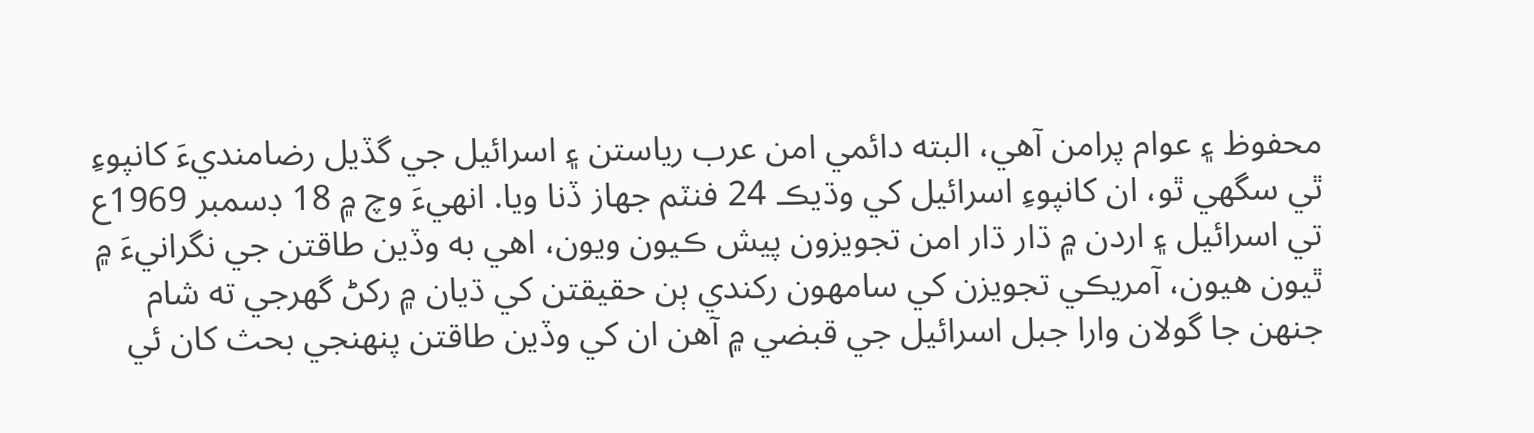محفوظ ۽ عوام پرامن آهي، البته دائمي امن عرب رياستن ۽ اسرائيل جي گڏيل رضامنديءَ کانپوءِ ٿي سگهي ٿو، ان کانپوءِ اسرائيل کي وڌيڪ 24 فنٽم جهاز ڏنا ويا. انهيءَ وچ ۾ 18 ڊسمبر 1969ع تي اسرائيل ۽ اردن ۾ ڌار ڌار امن تجويزون پيش ڪيون ويون، اهي به وڏين طاقتن جي نگرانيءَ ۾ ٿيون هيون، آمريڪي تجويزن کي سامهون رکندي ٻن حقيقتن کي ڌيان ۾ رکڻ گهرجي ته شام جنهن جا گولان وارا جبل اسرائيل جي قبضي ۾ آهن ان کي وڏين طاقتن پنهنجي بحث کان ئي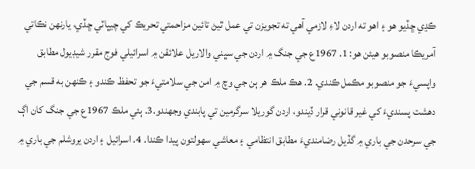ڪڍي ڇڏيو هو ۽ اهو ته اردن لاءِ لازمي آهي ته تجويزن تي عمل ٿيڻ تائين مزاحمتي تحريڪ کي چيڀاٽي ڇڏي، يارنهن نڪاتي آمريڪا منصوبو هيئن هو: 1. 1967ع جي جنگ ۾ اردن جي سڀني والاريل علائقن ۾ اسرائيلي فوج مقرر شيڊيول مطابق واپسيءَ جو منصوبو مڪمل ڪندي. 2. هڪ ملڪ هر ٻن جي وچ ۾ امن جي سلامتيءَ جو تحفظ ڪندو ۽ ڪنهن به قسم جي دهشت پسنديءَ کي غير قانوني قرار ڏيندو، اردن گوريلا سرگرمين تي پابندي وجهندو.3. ٻئي ملڪ 1967ع جي جنگ کان اڳ جي سرحدن جي باري ۾ گڏيل رضامنديءَ مطابق انتظامي ۽ معاشي سهولتون پيدا ڪندا. 4. اسرائيل ۽ اردن يروشلم جي باري ۾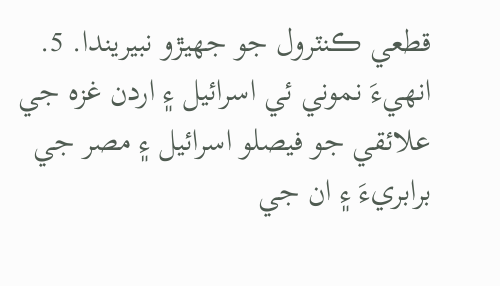قطعي ڪنٽرول جو جهيڙو نبيريندا. 5. انهيءَ نموني ئي اسرائيل ۽ اردن غزه جي علائقي جو فيصلو اسرائيل ۽ مصر جي برابريءَ ۽ ان جي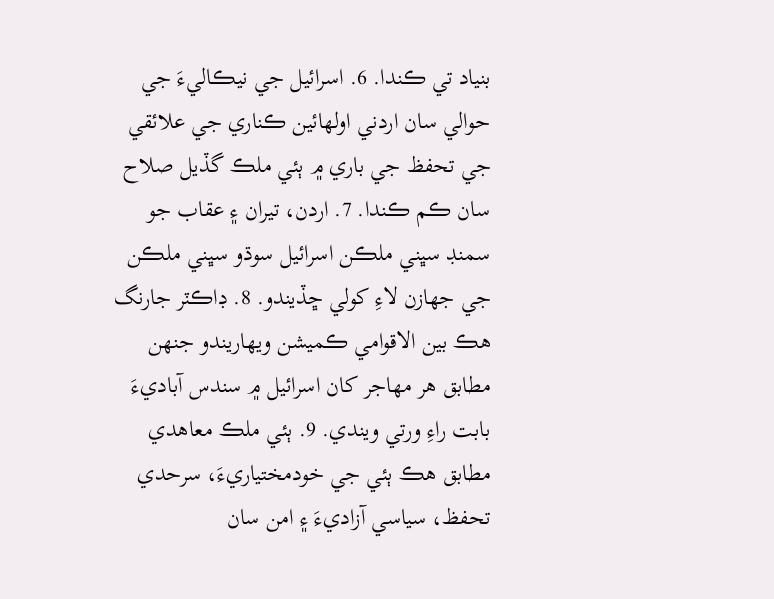بنياد تي ڪندا. 6. اسرائيل جي نيڪاليءَ جي حوالي سان اردني اولهائين ڪناري جي علائقي جي تحفظ جي باري ۾ ٻئي ملڪ گڏيل صلاح سان ڪم ڪندا. 7. اردن، تيران ۽ عقاب جو سمنڊ سڀني ملڪن اسرائيل سوڌو سڀني ملڪن جي جهازن لاءِ کولي ڇڏيندو. 8. ڊاڪٽر جارنگ هڪ بين الاقوامي ڪميشن ويهاريندو جنهن مطابق هر مهاجر کان اسرائيل ۾ سندس آباديءَ بابت راءِ ورتي ويندي. 9. ٻئي ملڪ معاهدي مطابق هڪ ٻئي جي خودمختياريءَ، سرحدي تحفظ، سياسي آزاديءَ ۽ امن سان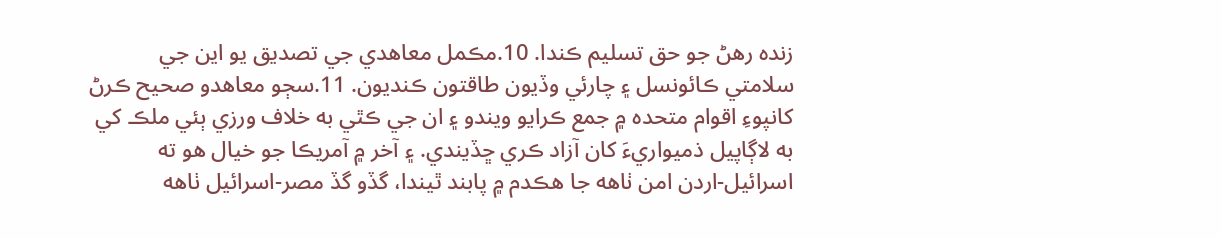زنده رهڻ جو حق تسليم ڪندا. 10.مڪمل معاهدي جي تصديق يو اين جي سلامتي ڪائونسل ۽ چارئي وڏيون طاقتون ڪنديون. 11.سڄو معاهدو صحيح ڪرڻ کانپوءِ اقوام متحده ۾ جمع ڪرايو ويندو ۽ ان جي ڪٿي به خلاف ورزي ٻئي ملڪ کي به لاڳاپيل ذميواريءَ کان آزاد ڪري ڇڏيندي. ۽ آخر ۾ آمريڪا جو خيال هو ته اسرائيل-اردن امن ٺاهه جا هڪدم ۾ پابند ٿيندا، گڏو گڏ مصر-اسرائيل ٺاهه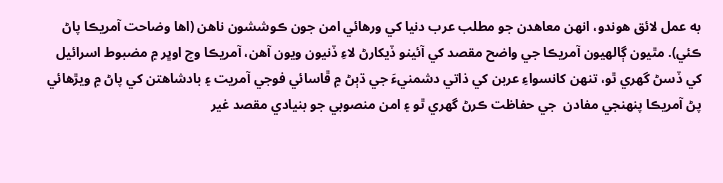به عمل لائق هوندو، انهن معاهدن جو مطلب عرب دنيا کي ورهائي امن جون ڪوششون ناهن (اها وضاحت آمريڪا پاڻ ڪئي). مٿيون ڳالهيون آمريڪا جي واضح مقصد کي آئينو ڏيکارڻ لاءِ ڏنيون ويون آهن، آمريڪا وچ اوڀر ۾ مضبوط اسرائيل کي ڏسڻ گهري ٿو، تنهن کانسواءِ عربن کي ذاتي دشمنيءَ جي ڌٻڻ ۾ ڦاسائي فوجي آمريت ۽ بادشاهتن کي پاڻ ۾ ويڙهائي پڻ آمريڪا پنهنجي مفادن  جي حفاظت ڪرڻ گهري ٿو ۽ امن منصوبي جو بنيادي مقصد غير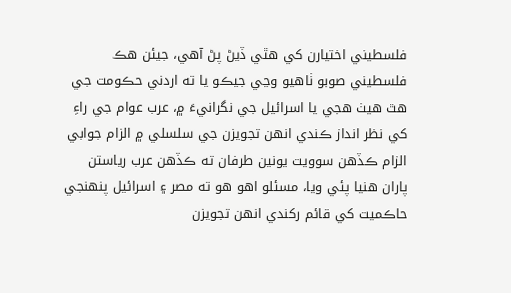فلسطيني اختيارن کي هٿي ڏيڻ پڻ آهي، جيئن هڪ فلسطيني صوبو ٺاهيو وڃي جيڪو يا ته اردني حڪومت جي هٿ هيٺ هجي يا اسرائيل جي نگرانيءَ ۾، عرب عوام جي راءِ کي نظر انداز ڪندي انهن تجويزن جي سلسلي ۾ الزام جوابي الزام ڪڏهن سوويت يونين طرفان ته ڪڏهن عرب رياستن پاران هنيا پئي ويا، مسئلو اهو هو ته مصر ۽ اسرائيل پنهنجي حاڪميت کي قائم رکندي انهن تجويزن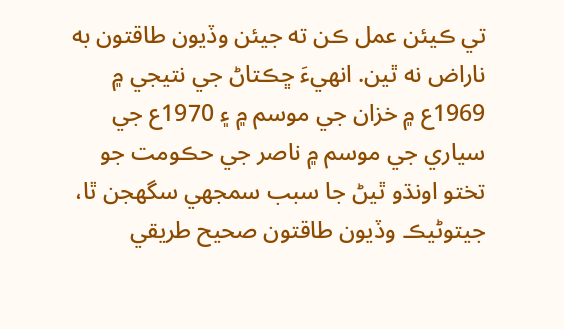تي ڪيئن عمل ڪن ته جيئن وڏيون طاقتون به ناراض نه ٿين. انهيءَ ڇڪتاڻ جي نتيجي ۾ 1969ع ۾ خزان جي موسم ۾ ۽ 1970ع جي سياري جي موسم ۾ ناصر جي حڪومت جو تختو اونڌو ٿيڻ جا سبب سمجهي سگهجن ٿا، جيتوڻيڪ وڏيون طاقتون صحيح طريقي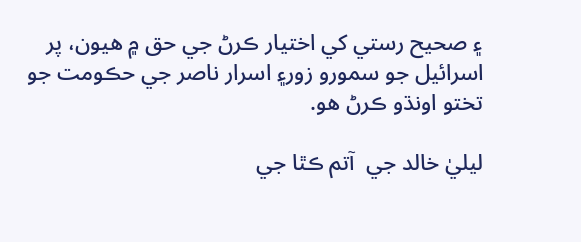۽ صحيح رستي کي اختيار ڪرڻ جي حق ۾ هيون، پر اسرائيل جو سمورو زور۽ اسرار ناصر جي حڪومت جو تختو اونڌو ڪرڻ هو.

ليليٰ خالد جي  آتم ڪٿا جي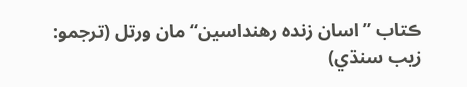ڪتاب ”اسان زنده رهنداسين“ مان ورتل (ترجمو: زيب سنڌي)